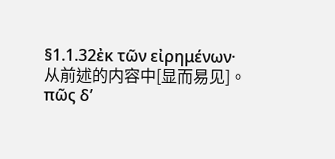§1.1.32ἐκ τῶν εἰρημένων·
从前述的内容中[显而易见]。
πῶς δʼ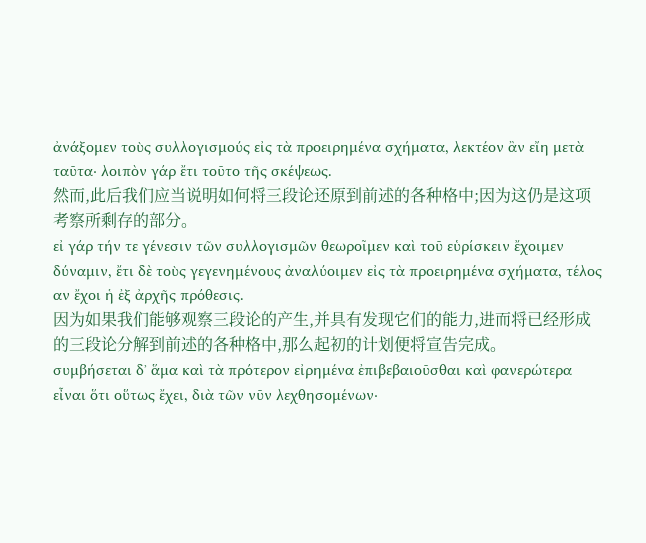ἀνάξομεν τοὺς συλλογισμούς εἰς τὰ προειρημένα σχήματα, λεκτέον ἂν εἴη μετὰ ταῦτα· λοιπὸν γάρ ἔτι τοῦτο τῆς σκέψεως.
然而,此后我们应当说明如何将三段论还原到前述的各种格中;因为这仍是这项考察所剩存的部分。
εἰ γάρ τήν τε γένεσιν τῶν συλλογισμῶν θεωροῖμεν καὶ τοῦ εὑρίσκειν ἔχοιμεν δύναμιν, ἔτι δὲ τοὺς γεγενημένους ἀναλύοιμεν εἰς τὰ προειρημένα σχήματα, τέλος αν ἔχοι ἡ ἐξ ἀρχῆς πρόθεσις.
因为如果我们能够观察三段论的产生,并具有发现它们的能力,进而将已经形成的三段论分解到前述的各种格中,那么起初的计划便将宣告完成。
συμβήσεται δʼ ἅμα καὶ τὰ πρότερον εἰρημένα ἐπιβεβαιοῦσθαι καὶ φανερώτερα εἶναι ὅτι οὕτως ἔχει, διὰ τῶν νῦν λεχθησομένων·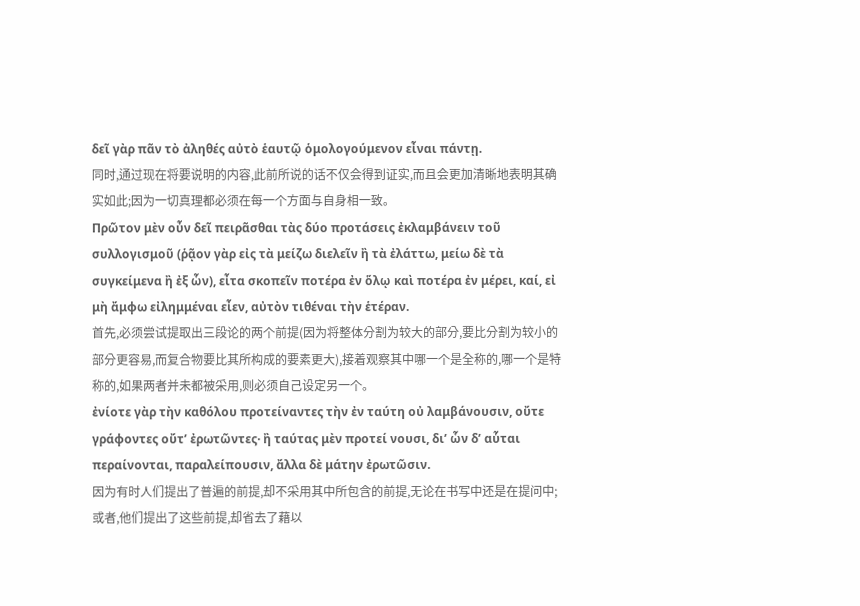δεῖ γὰρ πᾶν τὸ ἀληθές αὐτὸ ἑαυτῷ ὁμολογούμενον εἶναι πάντῃ.
同时,通过现在将要说明的内容,此前所说的话不仅会得到证实,而且会更加清晰地表明其确实如此;因为一切真理都必须在每一个方面与自身相一致。
Πρῶτον μὲν οὖν δεῖ πειρᾶσθαι τὰς δύο προτάσεις ἐκλαμβάνειν τοῦ συλλογισμοῦ (ῥᾷον γὰρ εἰς τὰ μείζω διελεῖν ἢ τὰ ἐλάττω, μείω δὲ τὰ συγκείμενα ἢ ἐξ ὧν), εἶτα σκοπεῖν ποτέρα ἐν ὅλῳ καὶ ποτέρα ἐν μέρει, καί, εἰ μὴ ἄμφω εἰλημμέναι εἶεν, αὐτὸν τιθέναι τὴν ἑτέραν.
首先,必须尝试提取出三段论的两个前提(因为将整体分割为较大的部分,要比分割为较小的部分更容易,而复合物要比其所构成的要素更大),接着观察其中哪一个是全称的,哪一个是特称的,如果两者并未都被采用,则必须自己设定另一个。
ἐνίοτε γὰρ τὴν καθόλου προτείναντες τὴν ἐν ταύτη οὐ λαμβάνουσιν, οὔτε γράφοντες οὔτʼ ἐρωτῶντες· ἢ ταύτας μὲν προτεί νουσι, διʼ ὧν δʼ αὗται περαίνονται, παραλείπουσιν, ἄλλα δὲ μάτην ἐρωτῶσιν.
因为有时人们提出了普遍的前提,却不采用其中所包含的前提,无论在书写中还是在提问中;或者,他们提出了这些前提,却省去了藉以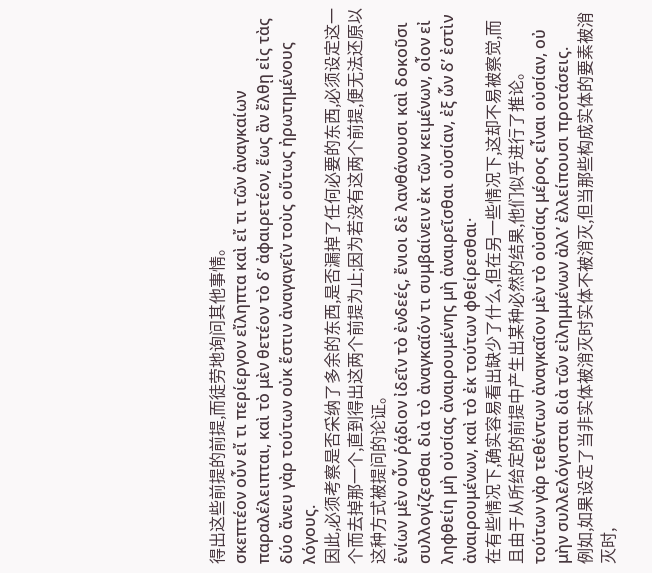得出这些前提的前提,而徒劳地询问其他事情。
σκεπτέον οὖν εἴ τι περίεργον εἴληπτα καὶ εἴ τι τῶν ἀναγκαίων παραλέλειπται, καὶ τὸ μὲν θετέον τὸ δʼ ἀφαιρετέον, ἕως ἂν ἔλθῃ εἰς τὰς δύο ἄνευ γὰρ τούτων οὐκ ἕστιν ἀναγαγεῖν τοὺς οὕτως ἠρωτημένους λόγους.
因此,必须考察是否采纳了多余的东西,是否漏掉了任何必要的东西,必须设定这一个而去掉那一个,直到得出这两个前提为止;因为若没有这两个前提,便无法还原以这种方式被提问的论证。
ἐνίων μὲν οὖν ῥᾴδιον ἰδεῖν τὸ ἐνδεές, ἔνιοι δὲ λανθάνουσι καὶ δοκοῦσι συλλογίζεσθαι διὰ τὸ ἀναγκαῖόν τι συμβαίνειν ἐκ τῶν κειμένων, οἶον εἰ ληφθείη μὴ οὐσίας ἀναιρουμένης μὴ ἀναιρεῖσθαι οὐσίαν, ἐξ ὧν δʼ ἐστὶν ἀναιρουμένων, καὶ τὸ ἐκ τούτων φθείρεσθαι·
在有些情况下,确实容易看出缺少了什么,但在另一些情况下,这却不易被察觉,而且由于从所给定的前提中产生出某种必然的结果,他们似乎进行了推论。
τούτων γὰρ τεθέντων ἀναγκαῖον μὲν τὸ οὐσίας μέρος εἶναι οὐσίαν, οὐ μὴν συλλελόγισται διὰ τῶν εἰλημμένων ἀλλʼ ἐλλείπουσι προτάσεις.
例如,如果设定了当非实体被消灭时实体不被消灭,但当那些构成实体的要素被消灭时,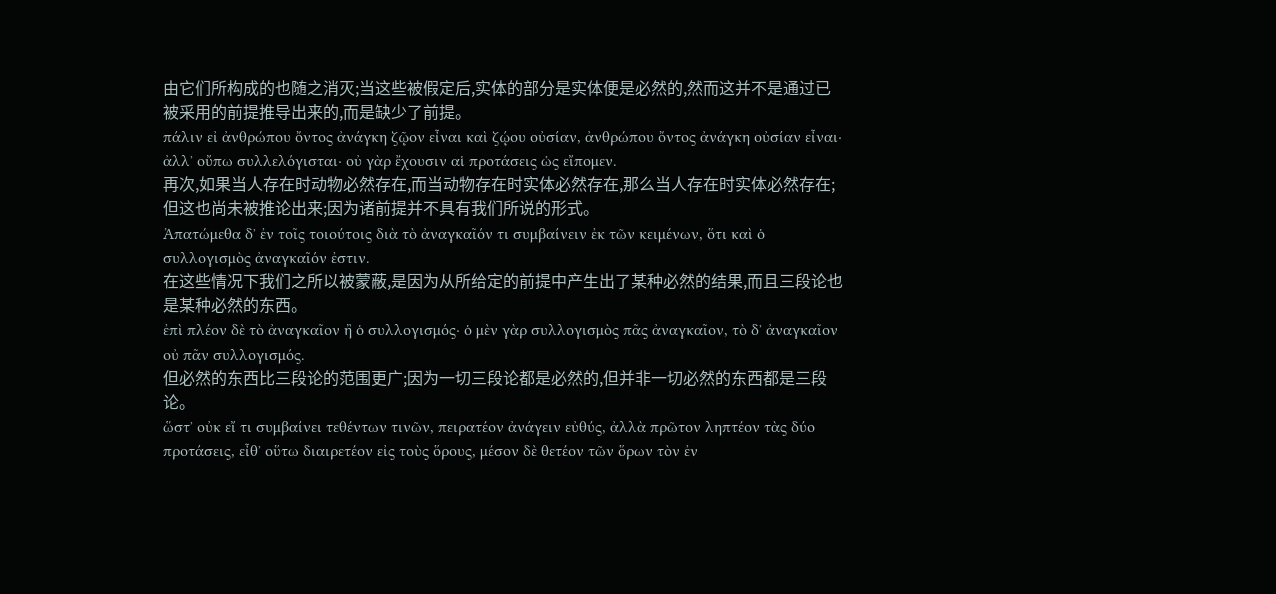由它们所构成的也随之消灭;当这些被假定后,实体的部分是实体便是必然的,然而这并不是通过已被采用的前提推导出来的,而是缺少了前提。
πάλιν εἰ ἀνθρώπου ὄντος ἀνάγκη ζῷον εἶναι καὶ ζῴου οὐσίαν, ἀνθρώπου ὄντος ἀνάγκη οὐσίαν εἶναι· ἀλλʼ οὔπω συλλελόγισται· οὐ γὰρ ἔχουσιν αἱ προτάσεις ὡς εἴπομεν.
再次,如果当人存在时动物必然存在,而当动物存在时实体必然存在,那么当人存在时实体必然存在;但这也尚未被推论出来;因为诸前提并不具有我们所说的形式。
Ἀπατώμεθα δʼ ἐν τοῖς τοιούτοις διὰ τὸ ἀναγκαῖόν τι συμβαίνειν ἐκ τῶν κειμένων, ὅτι καὶ ὁ συλλογισμὸς ἀναγκαῖόν ἐστιν.
在这些情况下我们之所以被蒙蔽,是因为从所给定的前提中产生出了某种必然的结果,而且三段论也是某种必然的东西。
ἐπὶ πλέον δὲ τὸ ἀναγκαῖον ἢ ὁ συλλογισμός· ὁ μὲν γὰρ συλλογισμὸς πᾶς ἀναγκαῖον, τὸ δʼ ἀναγκαῖον οὐ πᾶν συλλογισμός.
但必然的东西比三段论的范围更广;因为一切三段论都是必然的,但并非一切必然的东西都是三段论。
ὥστʼ οὐκ εἴ τι συμβαίνει τεθέντων τινῶν, πειρατέον ἀνάγειν εὐθύς, ἀλλὰ πρῶτον ληπτέον τὰς δύο προτάσεις, εἶθʼ οὕτω διαιρετέον εἰς τοὺς ὅρους, μέσον δὲ θετέον τῶν ὅρων τὸν ἐν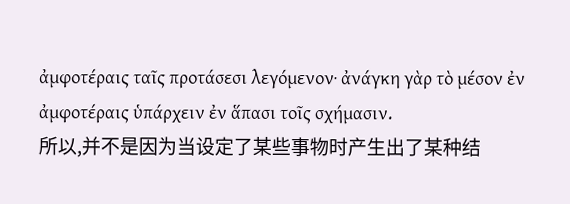ἀμφοτέραις ταῖς προτάσεσι λεγόμενον· ἀνάγκη γὰρ τὸ μέσον ἐν ἀμφοτέραις ὑπάρχειν ἐν ἅπασι τοῖς σχήμασιν.
所以,并不是因为当设定了某些事物时产生出了某种结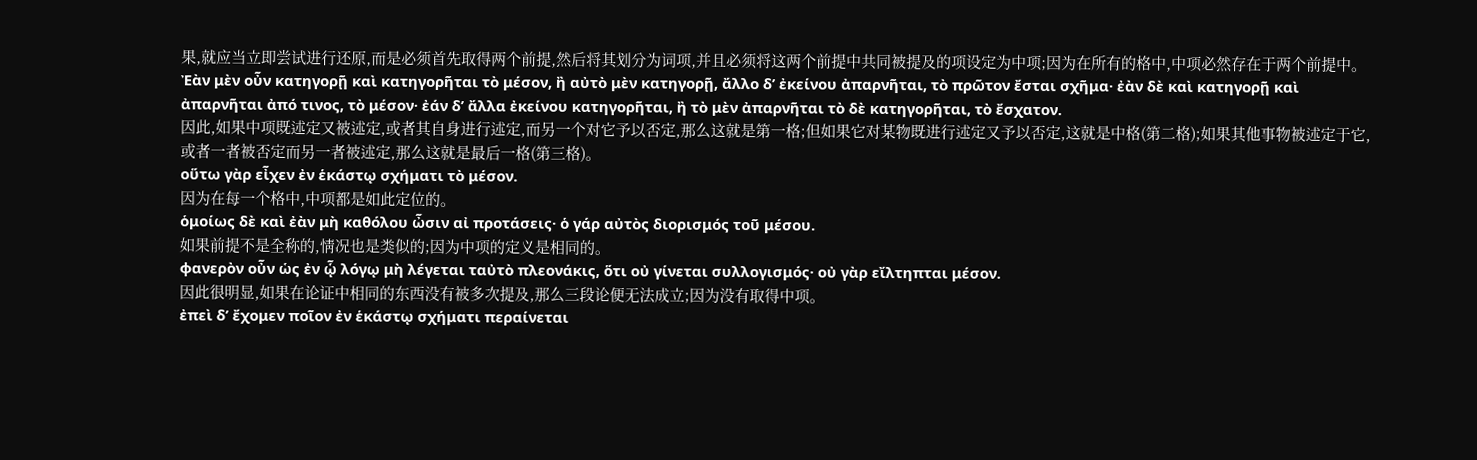果,就应当立即尝试进行还原,而是必须首先取得两个前提,然后将其划分为词项,并且必须将这两个前提中共同被提及的项设定为中项;因为在所有的格中,中项必然存在于两个前提中。
Ἐὰν μὲν οὖν κατηγορῇ καὶ κατηγορῆται τὸ μέσον, ἢ αὐτὸ μὲν κατηγορῇ, ἄλλο δʼ ἐκείνου ἀπαρνῆται, τὸ πρῶτον ἔσται σχῆμα· ἐὰν δὲ καὶ κατηγορῇ καὶ ἀπαρνῆται ἀπό τινος, τὸ μέσον· ἐάν δʼ ἄλλα ἐκείνου κατηγορῆται, ἢ τὸ μὲν ἀπαρνῆται τὸ δὲ κατηγορῆται, τὸ ἔσχατον.
因此,如果中项既述定又被述定,或者其自身进行述定,而另一个对它予以否定,那么这就是第一格;但如果它对某物既进行述定又予以否定,这就是中格(第二格);如果其他事物被述定于它,或者一者被否定而另一者被述定,那么这就是最后一格(第三格)。
οὕτω γὰρ εἶχεν ἐν ἑκάστῳ σχήματι τὸ μέσον.
因为在每一个格中,中项都是如此定位的。
ὁμοίως δὲ καὶ ἐὰν μὴ καθόλου ὦσιν αἰ προτάσεις· ὁ γάρ αὐτὸς διορισμός τοῦ μέσου.
如果前提不是全称的,情况也是类似的;因为中项的定义是相同的。
φανερὸν οὖν ὡς ἐν ᾧ λόγῳ μὴ λέγεται ταὐτὸ πλεονάκις, ὅτι οὐ γίνεται συλλογισμός· οὐ γὰρ εἴλτηπται μέσον.
因此很明显,如果在论证中相同的东西没有被多次提及,那么三段论便无法成立;因为没有取得中项。
ἐπεὶ δʼ ἔχομεν ποῖον ἐν ἑκάστῳ σχήματι περαίνεται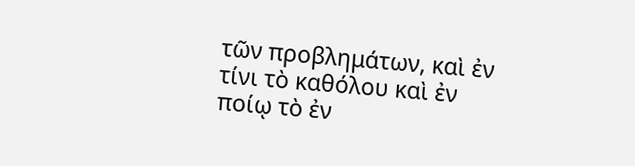τῶν προβλημάτων, καὶ ἐν τίνι τὸ καθόλου καὶ ἐν ποίῳ τὸ ἐν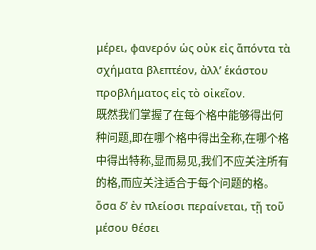μέρει, φανερόν ὡς οὐκ εἰς ἅπόντα τὰ σχήματα βλεπτέον, ἀλλʼ ἑκάστου προβλήματος εἰς τὸ οἰκεῖον.
既然我们掌握了在每个格中能够得出何种问题,即在哪个格中得出全称,在哪个格中得出特称,显而易见,我们不应关注所有的格,而应关注适合于每个问题的格。
ὅσα δʼ ἐν πλείοσι περαίνεται, τῇ τοῦ μέσου θέσει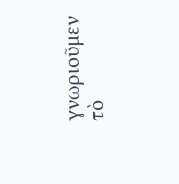γνωριοῦμεν τὸ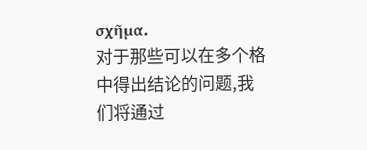σχῆμα.
对于那些可以在多个格中得出结论的问题,我们将通过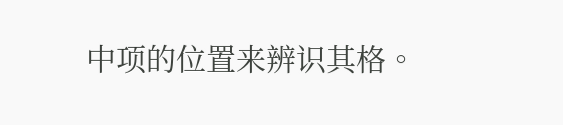中项的位置来辨识其格。